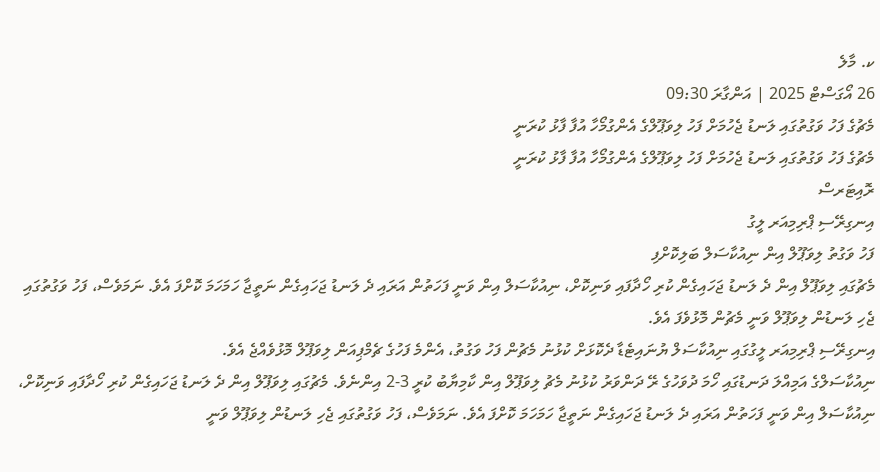ކ. މާލެ
26 އޯގަސްޓް 2025 | އަންގާރަ 09:30
މެޗުގެ ފަހު ވަގުތުގައި ލަނޑު ޖެހުމަށް ފަހު ލިވަޕޫލްގެ އެންގުމޯހާ އުފާ ފާޅު ކުރަނީ
މެޗުގެ ފަހު ވަގުތުގައި ލަނޑު ޖެހުމަށް ފަހު ލިވަޕޫލްގެ އެންގުމޯހާ އުފާ ފާޅު ކުރަނީ
ރޮއިޓަރސް
އިނގިރޭސި ޕްރިމިއަރ ލީގު
ފަހު ވަގުތު ލިވަޕޫލް އިން ނިއުކާސަލް ބަލިކޮށްފި
މެޗުގައި ލިވަޕޫލް އިން ދެ ލަނޑު ޖަހައިގެން ކުރި ހޯދާފައި ވަނިކޮށް، ނިއުކާސަލް އިން ވަނީ ފަހަތުން އަރައި ދެ ލަނޑު ޖަހައިގެން ނަތީޖާ ހަމަހަމަ ކޮށްފަ އެވެ. ނަމަވެސް، ފަހު ވަގުތުގައި ޖެހި ލަނޑުން ލިވަޕޫލް ވަނީ މެޗުން މޮޅުވެފަ އެވެ.
އިނގިރޭސި ޕްރިމިއަރ ލީގުގައި ނިއުކާސަލް ޔުނައިޓެޑާ ދެކޮޅަށް ކުޅުނު މެޗުން ފަހު ވަގުތު، އެންމެ ފަހުގެ ޗެމްޕިއަން ލިވަޕޫލް މޮޅުވެއްޖެ އެވެ.
ނިއުކާސަލްގެ އަމިއްލަ ދަނޑުގައި ހޯމަ ދުވަހުގެ ރޭ ދަންވަރު ކުޅުނު މެޗު ލިވަޕޫލް އިން ކާމިޔާބު ކުރީ 3-2 އިންނެވެ. މެޗުގައި ލިވަޕޫލް އިން ދެ ލަނޑު ޖަހައިގެން ކުރި ހޯދާފައި ވަނިކޮށް، ނިއުކާސަލް އިން ވަނީ ފަހަތުން އަރައި ދެ ލަނޑު ޖަހައިގެން ނަތީޖާ ހަމަހަމަ ކޮށްފަ އެވެ. ނަމަވެސް، ފަހު ވަގުތުގައި ޖެހި ލަނޑުން ލިވަޕޫލް ވަނީ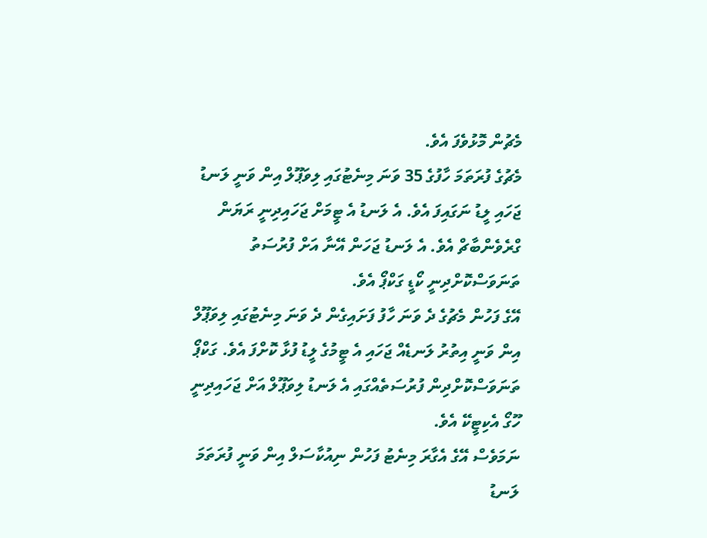މެޗުން މޮޅުވެފަ އެވެ.
މެޗުގެ ފުރަތަމަ ހާފުގެ 35 ވަނަ މިނެޓުގައި ލިވަޕޫލް އިން ވަނީ ލަނޑު ޖަހައި ލީޑު ނަގައިފަ އެވެ. އެ ލަނޑު އެ ޓީމަށް ޖަހައިދިނީ ރަޔަން ގްރެވެންބާޗް އެވެ. އެ ލަނޑު ޖަހަން އޭނާ އަށް ފުރުސަތު ތަނަވަސްކޮށްދިނީ ކޯޑީ ގަކްޕޯ އެވެ.
އޭގެ ފަހުން މެޗުގެ ދެ ވަނަ ހާފު ފަށައިގެން ދެ ވަނަ މިނެޓުގައި ލިވަޕޫލް އިން ވަނީ އިތުރު ލަނޑެއް ޖަހައި އެ ޓީމުގެ ލީޑު ފުޅާ ކޮށްފަ އެވެ. ގަކްޕޯ ތަނަވަސްކޮށްދިން ފުރުސަތެއްގައި އެ ލަނޑު ލިވަޕޫލް އަށް ޖަހައިދިނީ ހޫގޯ އެކިޓީކޭ އެވެ.
ނަމަވެސް އޭގެ އެގާރަ މިނެޓު ފަހުން ނިއުކާސަލް އިން ވަނީ ފުރަތަމަ ލަނޑު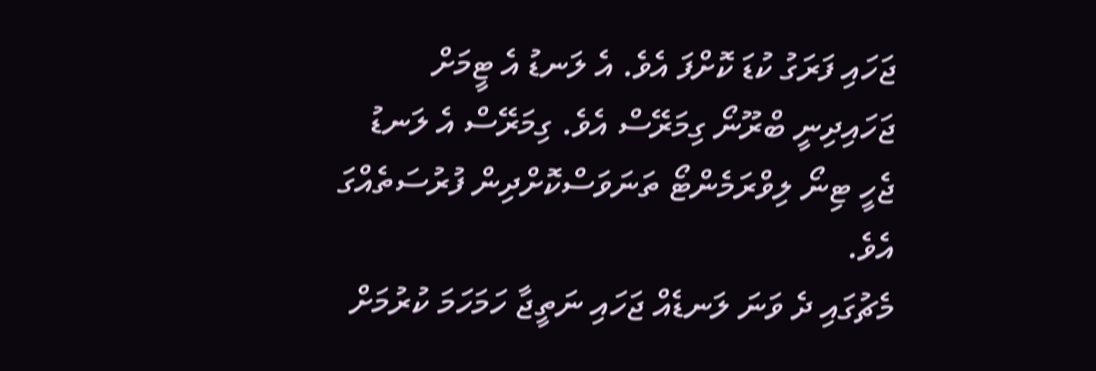ޖަހައި ފަރަގު ކުޑަ ކޮށްފަ އެވެ. އެ ލަނޑު އެ ޓީމަށް ޖަހައިދިނީ ބްރޫނޯ ގިމަރޭސް އެވެ. ގިމަރޭސް އެ ލަނޑު ޖެހީ ޓިނޯ ލިވްރަމެންޓޯ ތަނަވަސްކޮށްދިން ފުރުސަތެއްގަ އެވެ.
މެޗުގައި ދެ ވަނަ ލަނޑެއް ޖަހައި ނަތީޖާ ހަމަހަމަ ކުރުމަށް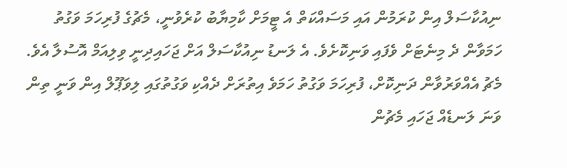ނިއުކާސަލް އިން ކުރަމުން އައި މަސައްކަތް އެ ޓީމަށް ކާމިޔާބު ކުރެވުނީ، މެޗުގެ ފުރިހަމަ ވަގުތު ހަމަވާން ދެ މިނެޓަށް ވެފައި ވަނިކޮށެވެ. އެ ލަނޑު ނިއުކާސަލް އަށް ޖަހައިދިނީ ވިލިއަމް އޮސުލާ އެވެ.
މެޗު އެއްވަރުވާން ދަނިކޮށް، ފުރިހަމަ ވަގުތު ހަމަވެ އިތުރަށް ދެއްކި ވަގުތުގައި ލިވަޕޫލް އިން ވަނީ ތިން ވަނަ ލަނޑެއް ޖަހައި މެޗުން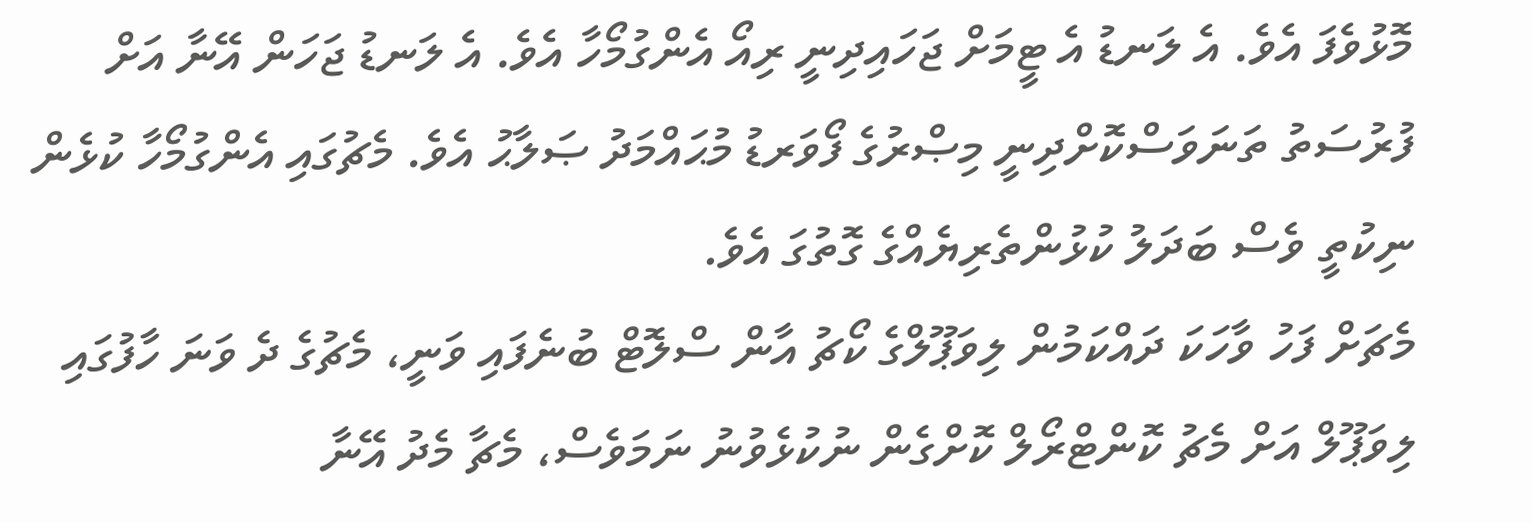މޮޅުވެފަ އެވެ. އެ ލަނޑު އެ ޓީމަށް ޖަހައިދިނީ ރިއޯ އެންގުމޯހާ އެވެ. އެ ލަނޑު ޖަހަން އޭނާ އަށް ފުރުސަތު ތަނަވަސްކޮށްދިނީ މިޞްރުގެ ފޯވަރޑު މުޙައްމަދު ޞަލާޙު އެވެ. މެޗުގައި އެންގުމޯހާ ކުޅެން ނިކުތީ ވެސް ބަދަލު ކުޅުންތެރިޔެއްގެ ގޮތުގަ އެވެ.
މެޗަށް ފަހު ވާހަކަ ދައްކަމުން ލިވަޕޫލްގެ ކޯޗު އާން ސްލޮޓް ބުނެފައި ވަނީ، މެޗުގެ ދެ ވަނަ ހާފުގައި ލިވަޕޫލް އަށް މެޗު ކޮންޓްރޯލް ކޮށްގެން ނުކުޅެވުނު ނަމަވެސް، މެޗާ މެދު އޭނާ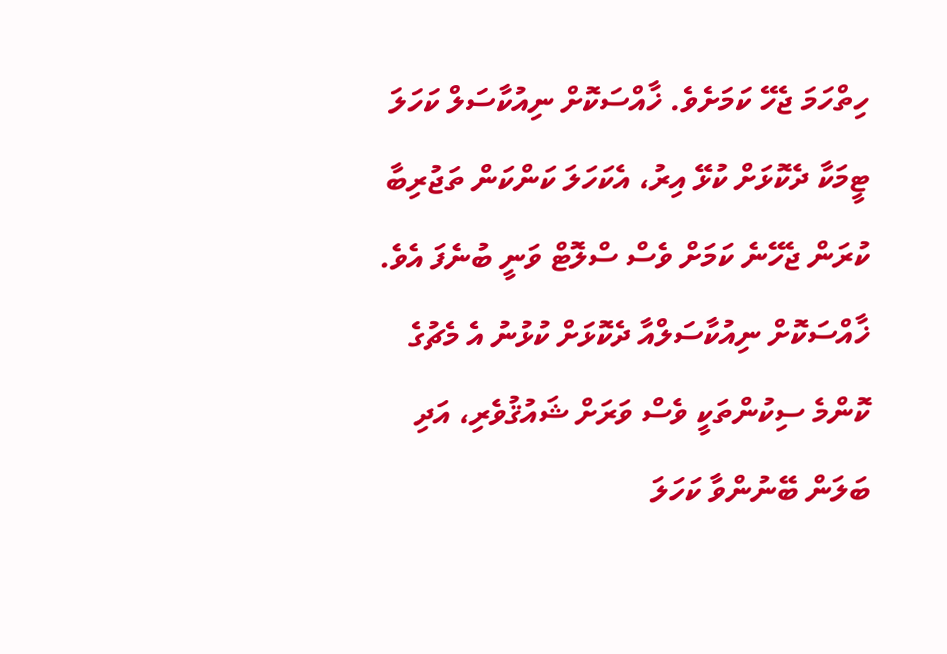ހިތްހަމަ ޖެހޭ ކަމަށެވެ. ޚާއްސަކޮށް ނިއުކާސަލް ކަހަލަ ޓީމަކާ ދެކޮޅަށް ކުޅޭ އިރު، އެކަހަލަ ކަންކަން ތަޖުރިބާ ކުރަން ޖެހޭނެ ކަމަށް ވެސް ސްލޮޓް ވަނީ ބުނެފަ އެވެ.
ޚާއްސަކޮށް ނިއުކާސަލްއާ ދެކޮޅަށް ކުޅުނު އެ މެޗުގެ ކޮންމެ ސިކުންތަކީ ވެސް ވަރަށް ޝައުޤުވެރި، އަދި ބަލަން ބޭނުންވާ ކަހަލަ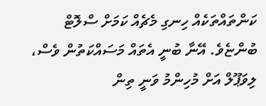ކަންތައްތަކެއް ހިނގި މެޗެއް ކަމަށް ސްލޮޓް ބުންޏެވެ. އޭނާ ބުނީ އެތައް މަސައްކަތުން ވެސް، ލިވަޕޫލް އަށް މުހިންމު ވަނީ ތިން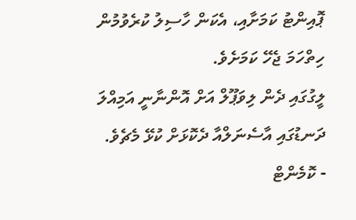ޕޮއިންޓު ކަމަށާއި، އެކަން ހާސިލު ކުރެވުމުން ހިތްހަމަ ޖެހޭ ކަމަށެވެ.
ލީގުގައި ދެން ލިވަޕޫލް އަށް އޮންނާނީ އަމިއްލަ ދަނޑުގައި އާސެނަލްއާ ދެކޮޅަށް ކުޅޭ މެޗެވެ.
- ކޮމެންޓް